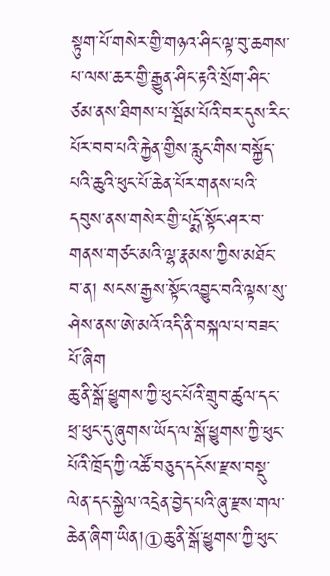སྟུག་པོ་གསེར་གྱི་གཉའ་ཤིང་ལྟ་བུ་ཆགས་པ་ལས་ཆར་གྱི་རྒྱུན་ཤིང་རྟའི་སྲོག་ཤིང་ཙམ་ནས་ཐིགས་པ་སྦོམ་པོའི་བར་དུས་རིང་པོར་བབ་པའི་རྐྱེན་གྱིས་རླུང་གིས་བསྐྱོད་པའི་ཆུའི་ཕུང་པོ་ཆེན་པོར་གནས་པའི་དབུས་ནས་གསེར་གྱི་པདྨོ་སྟོང་ཤར་བ་གནས་གཙང་མའི་ལྷ་རྣམས་ཀྱིས་མཐོང་བ་ན། སངས་རྒྱས་སྟོང་འབྱུང་བའི་ལྟས་སུ་ཤེས་ནས་ཨེ་མའོ་འདི་ནི་བསྐལ་པ་བཟང་པོ་ཞིག
ཆུ་ནི་སྒོ་ཕྱུགས་ཀྱི་ཕུང་པོའི་གྲུབ་ཚུལ་དང་ཕྲ་ཕུང་དུ་ཞུགས་ཡོད་ལ་སྒོ་ཕྱུགས་ཀྱི་ཕུང་པོའི་ཁྲོད་ཀྱི་འཚོ་བཅུད་དངོས་རྫས་བསྡུ་ལེན་དང་སྐྱེལ་འདྲེན་བྱེད་པའི་ཞུ་རྫས་གལ་ཆེན་ཞིག་ཡིན།①ཆུ་ནི་སྒོ་ཕྱུགས་ཀྱི་ཕུང་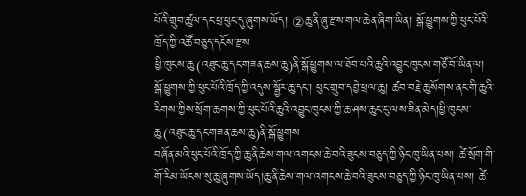པོའི་གྲུབ་ཚུལ་དང་ཕྲ་ཕུང་དུ་ཞུགས་ཡོད། ②ཆུ་ནི་ཞུ་རྫས་གལ་ཆེན་ཞིག་ཡིན། སྒོ་ཕྱུགས་ཀྱི་ཕུང་པོའི་ཁྲོད་ཀྱི་འཚོ་བཅུད་དངོས་རྫས
ཕྱི་ཁུངས་ཆུ(འཐུང་ཆུ་དང་གཟན་ཆས་ཆུ)ནི་སྒོ་ཕྱུགས་ལ་ཐོབ་པའི་ཆུའི་འབྱུང་ཁུངས་གཙོ་བོ་ཡིན་ལ། སྒོ་ཕྱུགས་ཀྱི་ཕུང་པོའི་ཁྲོད་ཀྱི་འདུས་སྦྱོར་ཆུ་དང་། ཕུང་གྲུབ་དབྱེ་ཕྲལ་ཆུ། ཚབ་བརྗེ་ཆུ་སོགས་ནང་གི་ཆུའི་རིགས་ཀྱིས་སྲོག་ཆགས་ཀྱི་ཕུང་པོའི་ཆུའི་འབྱུང་ཁུངས་ཀྱི་ཆ་ཤས་ཆུང་ངུ་ལས་ཟིན་མེད།ཕྱི་ཁུངས་ཆུ(འཐུང་ཆུ་དང་གཟན་ཆས་ཆུ)ནི་སྒོ་ཕྱུགས
བཞོན་མའི་ཕུང་པོའི་ཁྲོད་ཀྱི་ཆུ་ནི་ཆེས་གལ་འགངས་ཆེ་བའི་ཟུངས་བཅུད་ཀྱི་ཉིང་ཁུ་ཡིན་པས། ཚེ་སྲོག་གི་གོ་རིམ་ཡོངས་སུ་ཆུ་ཞུགས་ཡོད།ཆུ་ནི་ཆེས་གལ་འགངས་ཆེ་བའི་ཟུངས་བཅུད་ཀྱི་ཉིང་ཁུ་ཡིན་པས། ཚེ་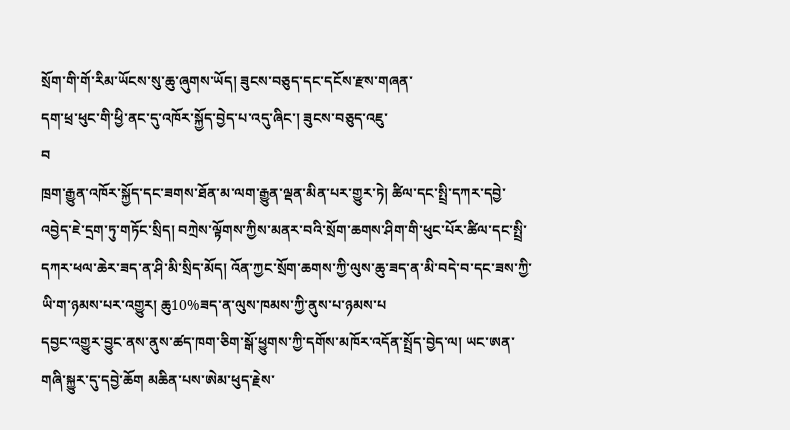སྲོག་གི་གོ་རིམ་ཡོངས་སུ་ཆུ་ཞུགས་ཡོད། ཟུངས་བཅུད་དང་དངོས་རྫས་གཞན་
དག་ཕྲ་ཕུང་གི་ཕྱི་ནང་དུ་འཁོར་སྐྱོད་བྱེད་པ་འདུ་ཞིང་། ཟུངས་བཅུད་འཇུ་
བ
ཁྲག་རྒྱུན་འཁོར་སྐྱོད་དང་ཟགས་ཐོན་མ་ལག་རྒྱུན་ལྡན་མིན་པར་གྱུར་ཏེ། ཚིལ་དང་སྤྲི་དཀར་དབྱེ་འབྱེད་ཇེ་དྲག་ཏུ་གཏོང་སྲིད། བཀྲེས་ལྟོགས་ཀྱིས་མནར་བའི་སྲོག་ཆགས་ཤིག་གི་ཕུང་པོར་ཚིལ་དང་སྤྲི་དཀར་ཕལ་ཆེར་ཟད་ན་ཤི་མི་སྲིད་མོད། འོན་ཀྱང་སྲོག་ཆགས་ཀྱི་ལུས་ཆུ་ཟད་ན་མི་བདེ་བ་དང་ཟས་ཀྱི་ཡི་ག་ཉམས་པར་འགྱུར། ཆུ10%ཟད་ན་ལུས་ཁམས་ཀྱི་ནུས་པ་ཉམས་པ
དབྱང་འགྱུར་བྱུང་ནས་ནུས་ཚད་ཁག་ཅིག་སྒོ་ཕྱུགས་ཀྱི་དགོས་མཁོར་འདོན་སྤྲོད་བྱེད་ལ། ཡང་ཨན་གཞི་སྐྱུར་དུ་དབྱེ་ཆོག མཆིན་པས་ཨེམ་ཕུད་རྗེས་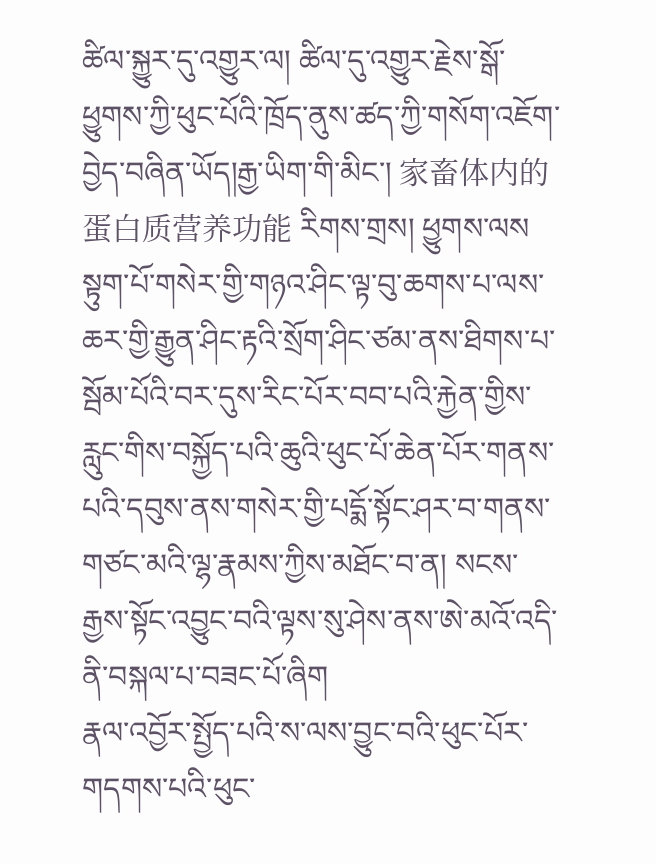ཚིལ་སྐྱུར་དུ་འགྱུར་ལ། ཚིལ་དུ་འགྱུར་རྗེས་སྒོ་ཕྱུགས་ཀྱི་ཕུང་པོའི་ཁྲོད་ནུས་ཚད་ཀྱི་གསོག་འཇོག་བྱེད་བཞིན་ཡོད།རྒྱ་ཡིག་གི་མིང་། 家畜体内的蛋白质营养功能 རིགས་གྲས། ཕྱུགས་ལས
སྟུག་པོ་གསེར་གྱི་གཉའ་ཤིང་ལྟ་བུ་ཆགས་པ་ལས་ཆར་གྱི་རྒྱུན་ཤིང་རྟའི་སྲོག་ཤིང་ཙམ་ནས་ཐིགས་པ་སྦོམ་པོའི་བར་དུས་རིང་པོར་བབ་པའི་རྐྱེན་གྱིས་རླུང་གིས་བསྐྱོད་པའི་ཆུའི་ཕུང་པོ་ཆེན་པོར་གནས་པའི་དབུས་ནས་གསེར་གྱི་པདྨོ་སྟོང་ཤར་བ་གནས་གཙང་མའི་ལྷ་རྣམས་ཀྱིས་མཐོང་བ་ན། སངས་རྒྱས་སྟོང་འབྱུང་བའི་ལྟས་སུ་ཤེས་ནས་ཨེ་མའོ་འདི་ནི་བསྐལ་པ་བཟང་པོ་ཞིག
རྣལ་འབྱོར་སྤྱོད་པའི་ས་ལས་བྱུང་བའི་ཕུང་པོར་གདགས་པའི་ཕུང་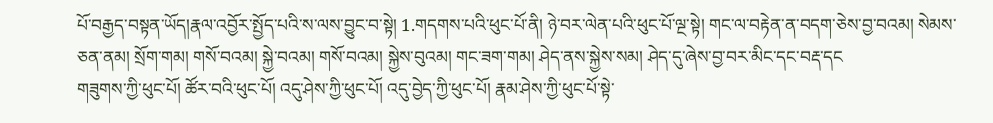པོ་བརྒྱད་བསྟན་ཡོད།རྣལ་འབྱོར་སྤྱོད་པའི་ས་ལས་བྱུང་བ་སྟེ། 1.གདགས་པའི་ཕུང་པོ་ནི། ཉེ་བར་ལེན་པའི་ཕུང་པོ་ལྔ་སྟེ། གང་ལ་བརྟེན་ན་བདག་ཅེས་བྱ་བའམ། སེམས་ཅན་ནམ། སྲོག་གམ། གསོ་བའམ། སྐྱེ་བའམ། གསོ་བའམ། སྐྱེས་བུའམ། གང་ཟག་གམ། ཤེད་ནས་སྐྱེས་སམ། ཤེད་དུ་ཞེས་བྱ་བར་མིང་དང་བརྡ་དང
གཟུགས་ཀྱི་ཕུང་པོ། ཚོར་བའི་ཕུང་པོ། འདུ་ཤེས་ཀྱི་ཕུང་པོ། འདུ་བྱེད་ཀྱི་ཕུང་པོ། རྣམ་ཤེས་ཀྱི་ཕུང་པོ་སྟེ་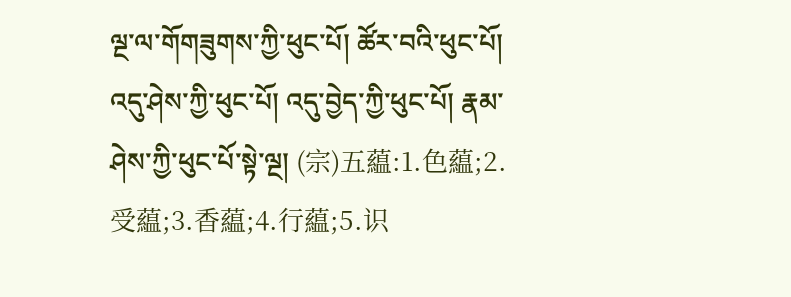ལྔ་ལ་གོགཟུགས་ཀྱི་ཕུང་པོ། ཚོར་བའི་ཕུང་པོ། འདུ་ཤེས་ཀྱི་ཕུང་པོ། འདུ་བྱེད་ཀྱི་ཕུང་པོ། རྣམ་ཤེས་ཀྱི་ཕུང་པོ་སྟེ་ལྔ། (宗)五藴:1.色藴;2.受藴;3.香藴;4.行藴;5.识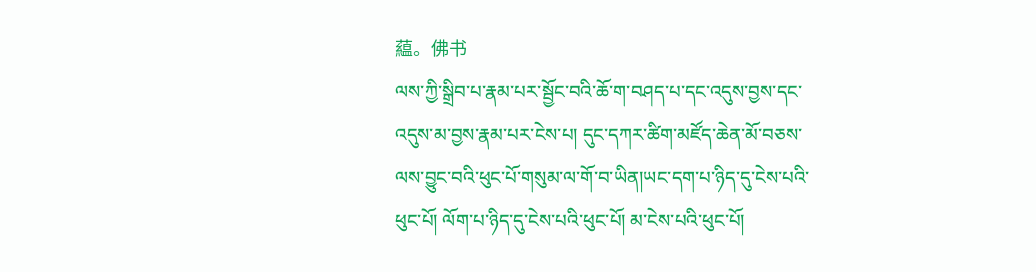藴。佛书
ལས་ཀྱི་སྒྲིབ་པ་རྣམ་པར་སྦྱོང་བའི་ཆོ་ག་བཤད་པ་དང་འདུས་བྱས་དང་འདུས་མ་བྱས་རྣམ་པར་ངེས་པ། དུང་དཀར་ཚིག་མཛོད་ཆེན་མོ་བཅས་ལས་བྱུང་བའི་ཕུང་པོ་གསུམ་ལ་གོ་བ་ཡིན།ཡང་དག་པ་ཉིད་དུ་ངེས་པའི་ཕུང་པོ། ལོག་པ་ཉིད་དུ་ངེས་པའི་ཕུང་པོ། མ་ངེས་པའི་ཕུང་པོ།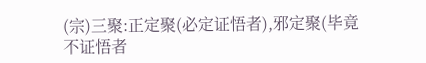(宗)三聚:正定聚(必定证悟者),邪定聚(毕竟不证悟者